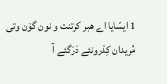1 ایسّایا اے هبر کرتنت و نون گۆن وتی مُریدان کِدْرونئے دَرَگئے آ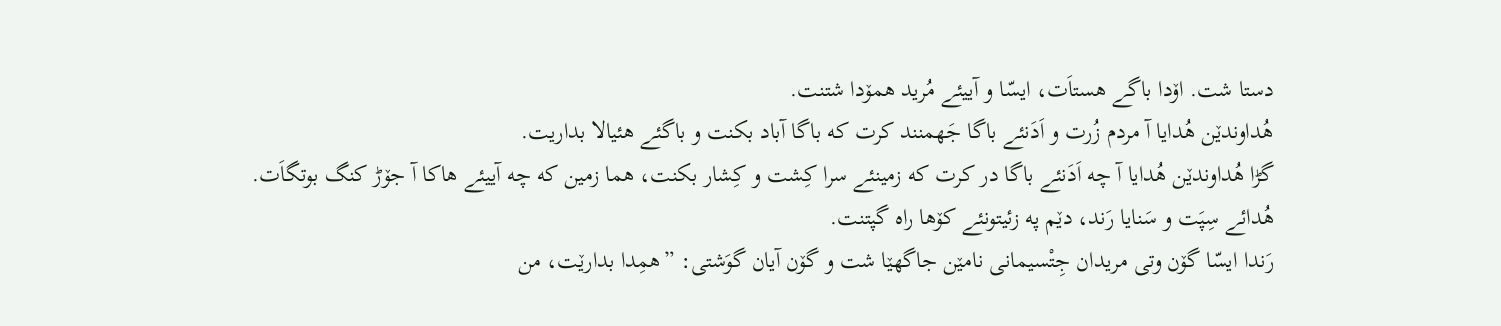دستا شت. اۆدا باگے هستاَت، ایسّا و آییئے مُرید همۆدا شتنت.
هُداوندێن هُدایا آ مردم زُرت و اَدَنئے باگا جَهمنند کرت که باگا آباد بکنت و باگئے هئیالا بداریت.
گڑا هُداوندێن هُدایا آ چه اَدَنئے باگا در کرت که زمینئے سرا کِشت و کِشار بکنت، هما زمین که چه آییئے هاکا آ جۆڑ کنگ بوتگاَت.
هُدائے سِپَت و سَنایا رَند، دێم په زئیتونئے کۆها راه گپتنت.
رَندا ایسّا گۆن وتی مریدان جِتْسیمانی نامێن جاگهێا شت و گۆن آیان گوَشتی: ”همِدا بدارێت، من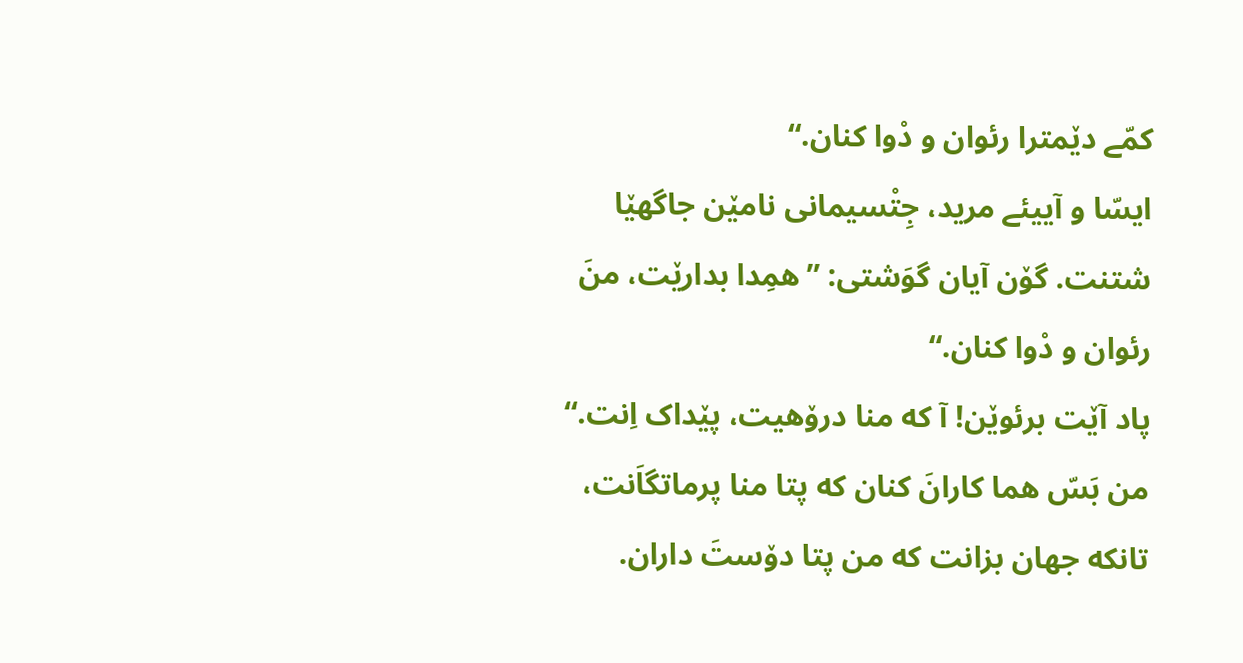کمّے دێمترا رئوان و دْوا کنان.“
ایسّا و آییئے مرید، جِتْسیمانی نامێن جاگهێا شتنت. گۆن آیان گوَشتی: ”همِدا بدارێت، منَ رئوان و دْوا کنان.“
پاد آێت برئوێن! آ که منا درۆهیت، پێداک اِنت.“
من بَسّ هما کارانَ کنان که پتا منا پرماتگاَنت، تانکه جهان بزانت که من پتا دۆستَ داران.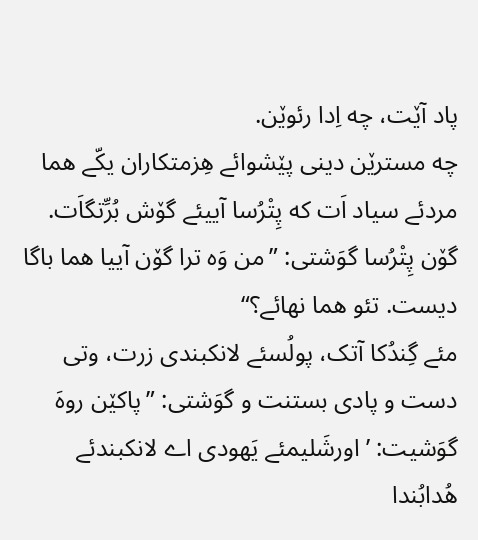پاد آێت، چه اِدا رئوێن.
چه مسترێن دینی پێشوائے هِزمتکاران یکّے هما مردئے سیاد اَت که پِتْرُسا آییئے گۆش بُرِّتگاَت. گۆن پِتْرُسا گوَشتی: ”من وَه ترا گۆن آییا هما باگا دیست. تئو هما نهائے؟“
مئے گِندُکا آتک، پولُسئے لانکبندی زرت، وتی دست و پادی بستنت و گوَشتی: ”پاکێن روهَ گوَشیت: ’اورشَلیمئے یَهودی اے لانکبندئے هُدابُندا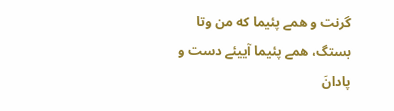گرنت و همے پئیما که من وتا بستگ، همے پئیما آییئے دست و پادانَ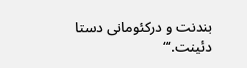بندنت و درکئومانی دستا دئینت.‘“